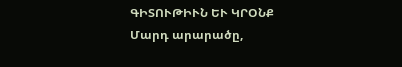ԳԻՏՈՒԹԻՒՆ ԵՒ ԿՐՕՆՔ
Մարդ արարածը,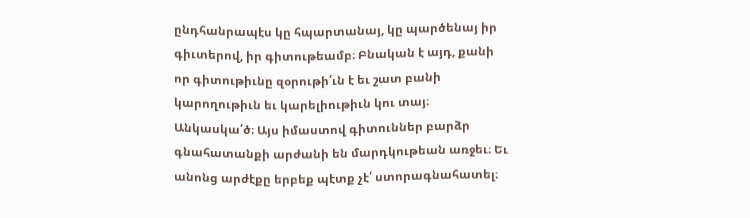ընդհանրապէս կը հպարտանայ, կը պարծենայ իր գիւտերով, իր գիտութեամբ։ Բնական է այդ, քանի որ գիտութիւնը զօրութի՛ւն է եւ շատ բանի կարողութիւն եւ կարելիութիւն կու տայ։ Անկասկա՛ծ։ Այս իմաստով գիտուններ բարձր գնահատանքի արժանի են մարդկութեան առջեւ։ Եւ անոնց արժէքը երբեք պէտք չէ՛ ստորագնահատել։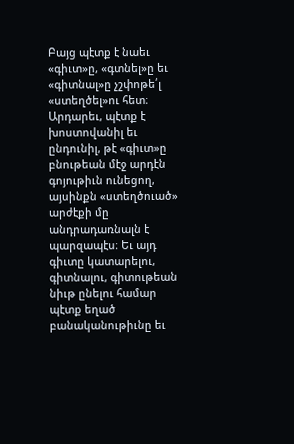Բայց պէտք է նաեւ «գիւտ»ը, «գտնել»ը եւ «գիտնալ»ը չշփոթե՛լ «ստեղծել»ու հետ։
Արդարեւ, պէտք է խոստովանիլ եւ ընդունիլ, թէ «գիւտ»ը բնութեան մէջ արդէն գոյութիւն ունեցող, այսինքն «ստեղծուած» արժէքի մը անդրադառնալն է պարզապէս։ Եւ այդ գիւտը կատարելու, գիտնալու, գիտութեան նիւթ ընելու համար պէտք եղած բանականութիւնը եւ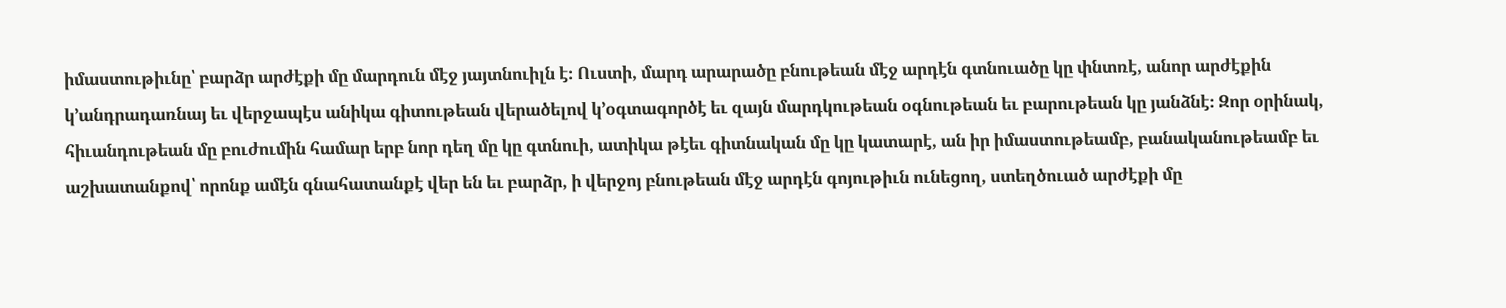իմաստութիւնը՝ բարձր արժէքի մը մարդուն մէջ յայտնուիլն է։ Ուստի, մարդ արարածը բնութեան մէջ արդէն գտնուածը կը փնտռէ, անոր արժէքին կ՚անդրադառնայ եւ վերջապէս անիկա գիտութեան վերածելով կ՚օգտագործէ եւ զայն մարդկութեան օգնութեան եւ բարութեան կը յանձնէ։ Զոր օրինակ, հիւանդութեան մը բուժումին համար երբ նոր դեղ մը կը գտնուի, ատիկա թէեւ գիտնական մը կը կատարէ, ան իր իմաստութեամբ, բանականութեամբ եւ աշխատանքով՝ որոնք ամէն գնահատանքէ վեր են եւ բարձր, ի վերջոյ բնութեան մէջ արդէն գոյութիւն ունեցող, ստեղծուած արժէքի մը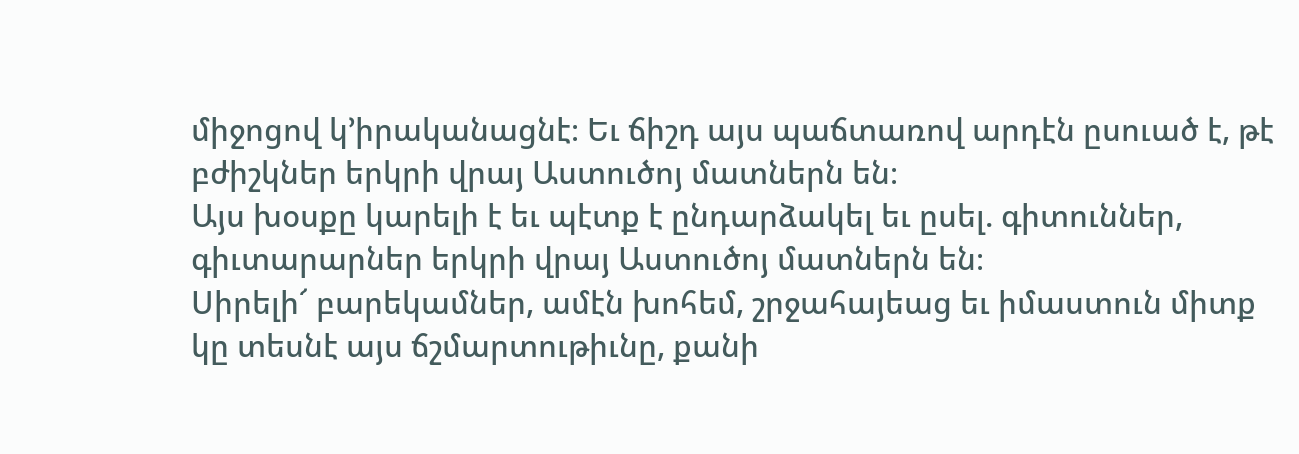միջոցով կ՚իրականացնէ։ Եւ ճիշդ այս պաճտառով արդէն ըսուած է, թէ բժիշկներ երկրի վրայ Աստուծոյ մատներն են։
Այս խօսքը կարելի է եւ պէտք է ընդարձակել եւ ըսել. գիտուններ, գիւտարարներ երկրի վրայ Աստուծոյ մատներն են։
Սիրելի՜ բարեկամներ, ամէն խոհեմ, շրջահայեաց եւ իմաստուն միտք կը տեսնէ այս ճշմարտութիւնը, քանի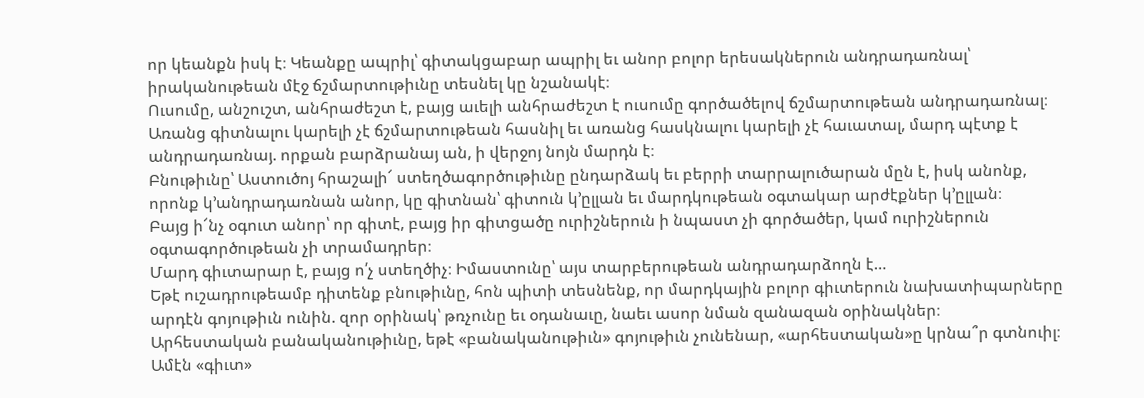որ կեանքն իսկ է։ Կեանքը ապրիլ՝ գիտակցաբար ապրիլ եւ անոր բոլոր երեսակներուն անդրադառնալ՝ իրականութեան մէջ ճշմարտութիւնը տեսնել կը նշանակէ։
Ուսումը, անշուշտ, անհրաժեշտ է, բայց աւելի անհրաժեշտ է ուսումը գործածելով ճշմարտութեան անդրադառնալ։ Առանց գիտնալու կարելի չէ ճշմարտութեան հասնիլ եւ առանց հասկնալու կարելի չէ հաւատալ, մարդ պէտք է անդրադառնայ. որքան բարձրանայ ան, ի վերջոյ նոյն մարդն է։
Բնութիւնը՝ Աստուծոյ հրաշալի՜ ստեղծագործութիւնը ընդարձակ եւ բերրի տարրալուծարան մըն է, իսկ անոնք, որոնք կ՚անդրադառնան անոր, կը գիտնան՝ գիտուն կ՚ըլլան եւ մարդկութեան օգտակար արժէքներ կ՚ըլլան։
Բայց ի՜նչ օգուտ անոր՝ որ գիտէ, բայց իր գիտցածը ուրիշներուն ի նպաստ չի գործածեր, կամ ուրիշներուն օգտագործութեան չի տրամադրեր։
Մարդ գիւտարար է, բայց ո՛չ ստեղծիչ։ Իմաստունը՝ այս տարբերութեան անդրադարձողն է…
Եթէ ուշադրութեամբ դիտենք բնութիւնը, հոն պիտի տեսնենք, որ մարդկային բոլոր գիւտերուն նախատիպարները արդէն գոյութիւն ունին. զոր օրինակ՝ թռչունը եւ օդանաւը, նաեւ ասոր նման զանազան օրինակներ։
Արհեստական բանականութիւնը, եթէ «բանականութիւն» գոյութիւն չունենար, «արհեստական»ը կրնա՞ր գտնուիլ։
Ամէն «գիւտ»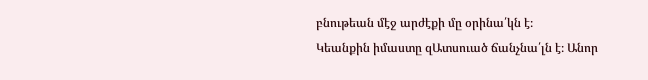բնութեան մէջ արժէքի մը օրինա՛կն է։
Կեանքին իմաստը զԱտսուած ճանչնա՛լն է։ Անոր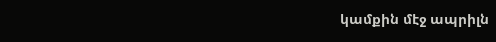կամքին մէջ ապրիլն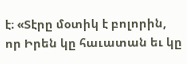է։ «Տէրը մօտիկ է բոլորին, որ Իրեն կը հաւատան եւ կը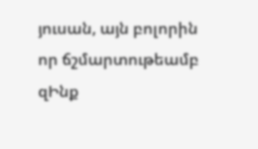յուսան, այն բոլորին որ ճշմարտութեամբ զԻնք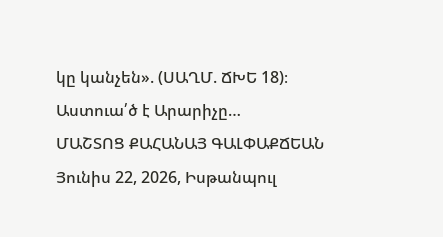կը կանչեն». (ՍԱՂՄ. ՃԽԵ 18)։
Աստուա՛ծ է Արարիչը…
ՄԱՇՏՈՑ ՔԱՀԱՆԱՅ ԳԱԼՓԱՔՃԵԱՆ
Յունիս 22, 2026, Իսթանպուլ